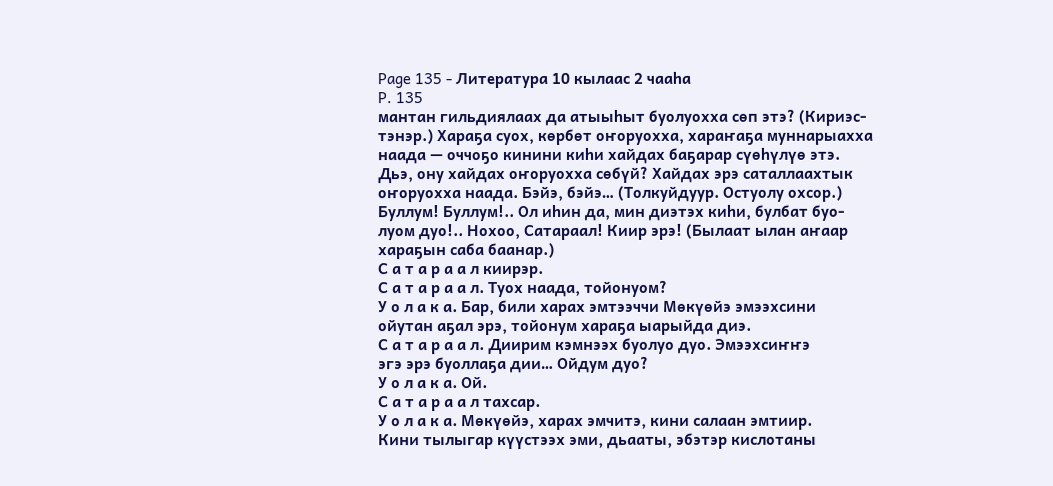Page 135 - Литература 10 кылаас 2 чааhа
P. 135
мантан гильдиялаах да атыыһыт буолуохха сөп этэ? (Кириэс-
тэнэр.) Хараҕа суох, көрбөт оҥоруохха, хараҥаҕа муннарыахха
наада — оччоҕо кинини киһи хайдах баҕарар сүөһүлүө этэ.
Дьэ, ону хайдах оҥоруохха сөбүй? Хайдах эрэ саталлаахтык
оҥоруохха наада. Бэйэ, бэйэ… (Толкуйдуур. Остуолу охсор.)
Буллум! Буллум!.. Ол иһин да, мин диэтэх киһи, булбат буо-
луом дуо!.. Нохоо, Сатараал! Киир эрэ! (Былаат ылан аҥаар
хараҕын саба баанар.)
С а т а р а а л киирэр.
С а т а р а а л. Туох наада, тойонуом?
У о л а к а. Бар, били харах эмтээччи Мөкүөйэ эмээхсини
ойутан аҕал эрэ, тойонум хараҕа ыарыйда диэ.
С а т а р а а л. Диирим кэмнээх буолуо дуо. Эмээхсиҥҥэ
эгэ эрэ буоллаҕа дии… Ойдум дуо?
У о л а к а. Ой.
С а т а р а а л тахсар.
У о л а к а. Мөкүөйэ, харах эмчитэ, кини салаан эмтиир.
Кини тылыгар күүстээх эми, дьааты, эбэтэр кислотаны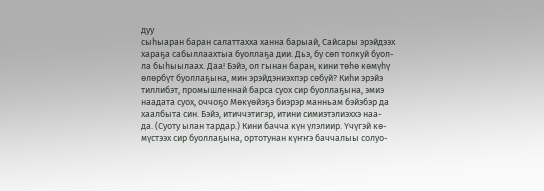дуу
сыһыаран баран салаттахха ханна барыай, Сайсары эрэйдээх
хараҕа сабыллаахтыа буоллаҕа дии. Дьэ, бу сөп толкуй буол-
ла быһыылаах. Даа! Бэйэ, ол гынан баран, кини төһө көмүһү
өлөрбүт буоллаҕына, мин эрэйдэниэхпэр сөбүй? Киһи эрэйэ
тиллибэт, промышленнай барса суох сир буоллаҕына, эмиэ
наадата суох, оччоҕо Мөкүөйэҕэ биэрэр манньам бэйэбэр да
хаалбыта син. Бэйэ, итиччэтигэр, итини симиэтэлиэххэ наа-
да. (Суоту ылан тардар.) Кини бачча күн үлэлиир. Үчүгэй кө-
мүстээх сир буоллаҕына, ортотунан күҥҥэ баччалыы солуо-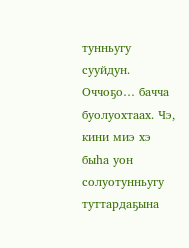тунньугу сууйдун. Оччоҕо… бачча буолуохтаах. Чэ, кини миэ хэ
быһа уон солуотунньугу туттардаҕына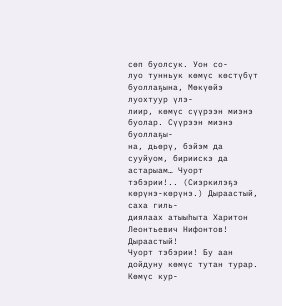сөп буолсук. Уон со-
луо тунньук көмүс көстүбүт буоллаҕына, Мөкүөйэ луохтуур үлэ-
лиир, көмүс сүүрээн миэнэ буолар. Сүүрээн миэнэ буоллаҕы-
на, дьөрү, бэйэм да сууйуом, бириискэ да астарыам… Чуорт
тэбэрии!.. (Сиэркилэҕэ көрүнэ-көрүнэ.) Дыраастый, саха гиль-
диялаах атыыһыта Харитон Леонтьевич Нифонтов! Дыраастый!
Чуорт тэбэрии! Бу аан дойдуну көмүс тутан турар. Көмүс кур-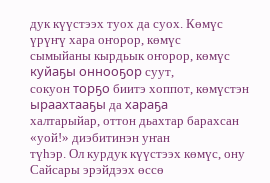дук күүстээх туох да суох. Көмүс үрүҥү хара оҥорор, көмүс
сымыйаны кырдьык оҥорор, көмүс куйаҕы оннооҕор суут,
сокуон торҕо биитэ хоппот, көмүстэн ыраахтааҕы да хараҕа
халтарыйар, оттон дьахтар барахсан «уой!» диэбитинэн уҥан
түһэр. Ол курдук күүстээх көмүс, ону Сайсары эрэйдээх өссө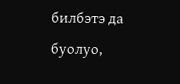билбэтэ да буолуо,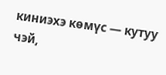киниэхэ көмүс — кутуу чэй,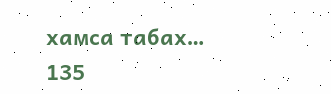хамса табах…
135